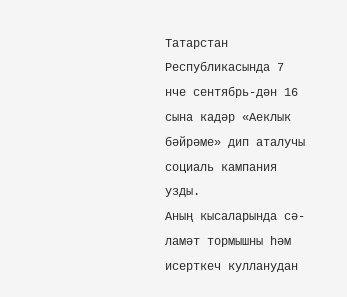Татарстан Республикасында 7 нче сентябрь-дән 16 сына кадәр «Аеклык бәйрәме» дип аталучы социаль кампания узды.
Аның кысаларында сә-ламәт тормышны һәм исерткеч кулланудан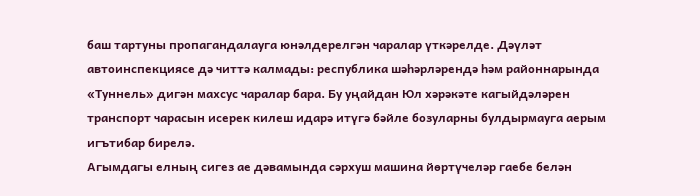баш тартуны пропагандалауга юнәлдерелгән чаралар үткәрелде. Дәүләт автоинспекциясе дә читтә калмады: республика шәһәрләрендә һәм районнарында «Туннель» дигән махсус чаралар бара. Бу уңайдан Юл хәрәкәте кагыйдәләрен транспорт чарасын исерек килеш идарә итүгә бәйле бозуларны булдырмауга аерым игътибар бирелә.
Агымдагы елның сигез ае дәвамында сәрхуш машина йөртүчеләр гаебе белән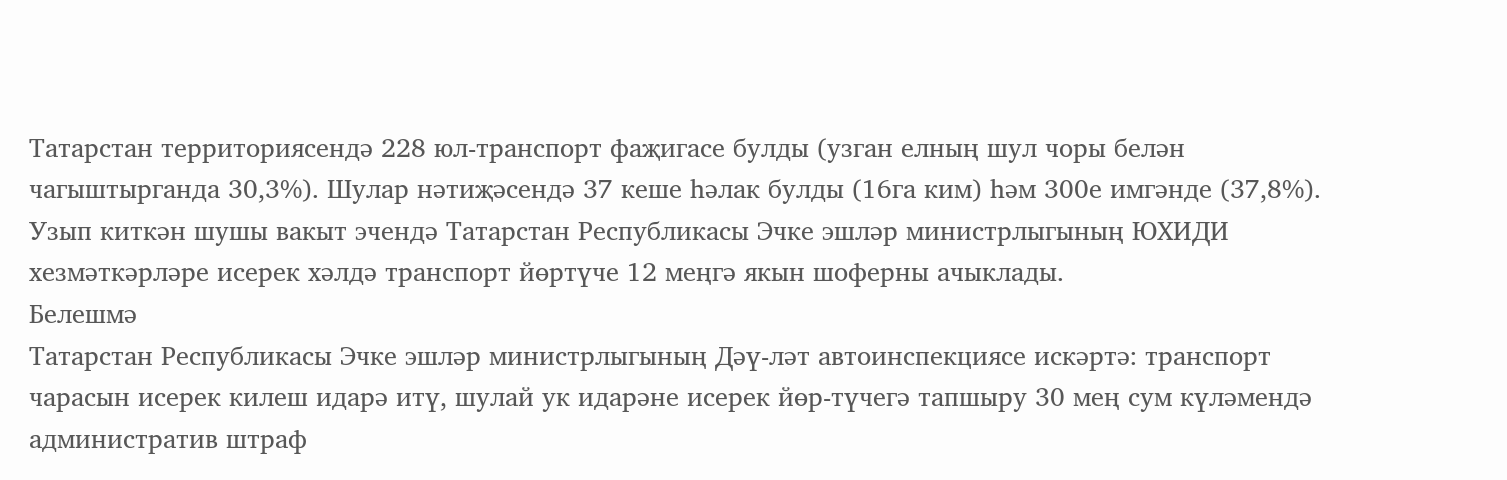Татарстан территориясендә 228 юл-транспорт фаҗигасе булды (узган елның шул чоры белән чагыштырганда 30,3%). Шулар нәтиҗәсендә 37 кеше һәлак булды (16га ким) һәм 300е имгәнде (37,8%). Узып киткән шушы вакыт эчендә Татарстан Республикасы Эчке эшләр министрлыгының ЮХИДИ хезмәткәрләре исерек хәлдә транспорт йөртүче 12 меңгә якын шоферны ачыклады.
Белешмә
Татарстан Республикасы Эчке эшләр министрлыгының Дәү-ләт автоинспекциясе искәртә: транспорт чарасын исерек килеш идарә итү, шулай ук идарәне исерек йөр-түчегә тапшыру 30 мең сум күләмендә административ штраф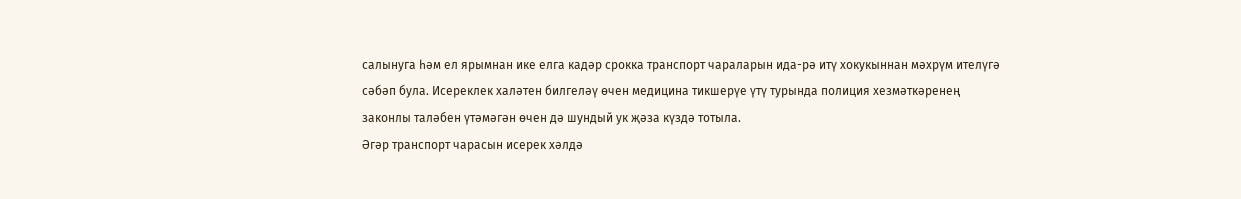салынуга һәм ел ярымнан ике елга кадәр срокка транспорт чараларын ида-рә итү хокукыннан мәхрүм ителүгә сәбәп була. Исереклек халәтен билгеләү өчен медицина тикшерүе үтү турында полиция хезмәткәренең законлы таләбен үтәмәгән өчен дә шундый ук җәза күздә тотыла.
Әгәр транспорт чарасын исерек хәлдә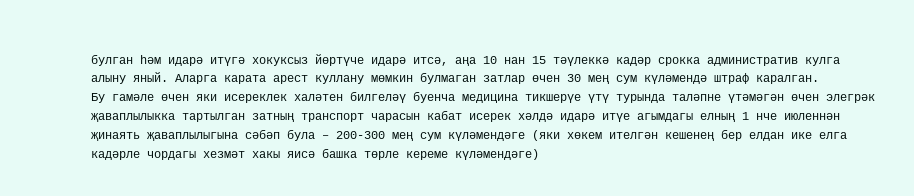булган һәм идарә итүгә хокуксыз йөртүче идарә итсә, аңа 10 нан 15 тәүлеккә кадәр срокка административ кулга алыну яный. Аларга карата арест куллану мөмкин булмаган затлар өчен 30 мең сум күләмендә штраф каралган.
Бу гамәле өчен яки исереклек халәтен билгеләү буенча медицина тикшерүе үтү турында таләпне үтәмәгән өчен элегрәк җаваплылыкка тартылган затның транспорт чарасын кабат исерек хәлдә идарә итүе агымдагы елның 1 нче июленнән җинаять җаваплылыгына сәбәп була – 200-300 мең сум күләмендәге (яки хөкем ителгән кешенең бер елдан ике елга кадәрле чордагы хезмәт хакы яисә башка төрле кереме күләмендәге)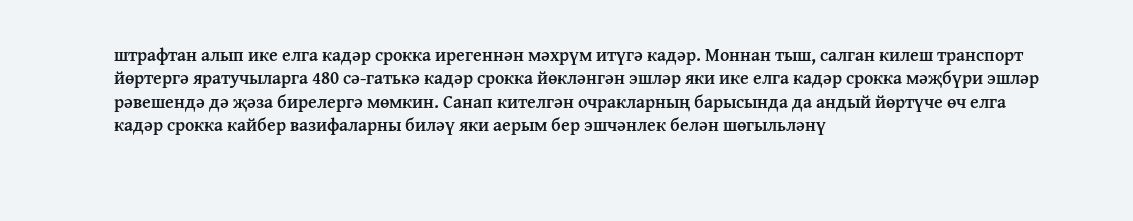штрафтан алып ике елга кадәр срокка ирегеннән мәхрүм итүгә кадәр. Моннан тыш, салган килеш транспорт йөртергә яратучыларга 480 сә-гатькә кадәр срокка йөкләнгән эшләр яки ике елга кадәр срокка мәҗбүри эшләр рәвешендә дә җәза бирелергә мөмкин. Санап кителгән очракларның барысында да андый йөртүче өч елга кадәр срокка кайбер вазифаларны биләү яки аерым бер эшчәнлек белән шөгыльләнү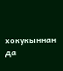хокукыннан да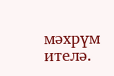мәхрүм ителә.